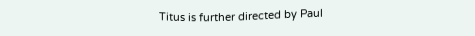Titus is further directed by Paul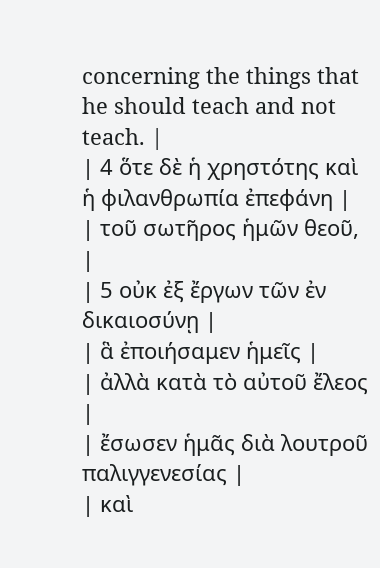concerning the things that he should teach and not teach. |
| 4 ὅτε δὲ ἡ χρηστότης καὶ ἡ φιλανθρωπία ἐπεφάνη |
| τοῦ σωτῆρος ἡμῶν θεοῦ, |
| 5 οὐκ ἐξ ἔργων τῶν ἐν δικαιοσύνῃ |
| ἃ ἐποιήσαμεν ἡμεῖς |
| ἀλλὰ κατὰ τὸ αὐτοῦ ἔλεος |
| ἔσωσεν ἡμᾶς διὰ λουτροῦ παλιγγενεσίας |
| καὶ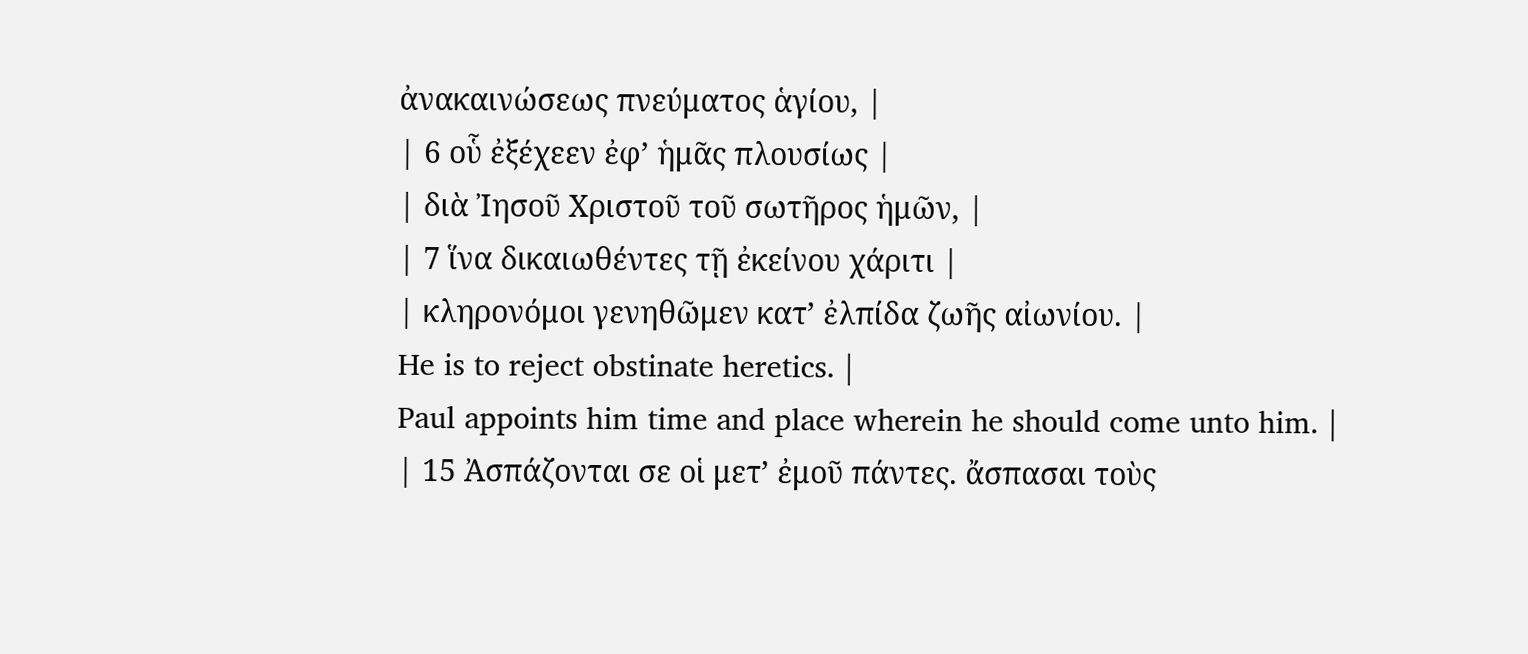ἀνακαινώσεως πνεύματος ἁγίου, |
| 6 οὗ ἐξέχεεν ἐφ’ ἡμᾶς πλουσίως |
| διὰ Ἰησοῦ Χριστοῦ τοῦ σωτῆρος ἡμῶν, |
| 7 ἵνα δικαιωθέντες τῇ ἐκείνου χάριτι |
| κληρονόμοι γενηθῶμεν κατ’ ἐλπίδα ζωῆς αἰωνίου. |
He is to reject obstinate heretics. |
Paul appoints him time and place wherein he should come unto him. |
| 15 Ἀσπάζονται σε οἱ μετ’ ἐμοῦ πάντες. ἄσπασαι τοὺς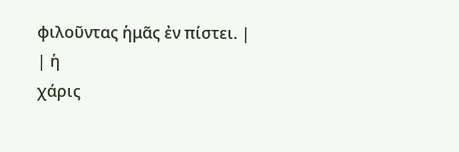φιλοῦντας ἡμᾶς ἐν πίστει. |
| ἡ
χάρις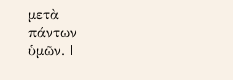μετὰ
πάντων
ὑμῶν. |